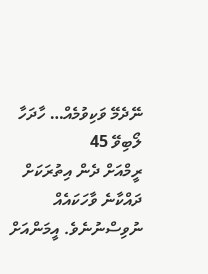ނޭދެމޭ ވަކިވުމެއް… ހާދަހާ ލޯބިވޭ 45
ރީމްއަށް ދެން އިތުރަކަށް ދައްކާނެ ވާހަކައެއް ނުވިސްނުނެވެ. އީމަންއަށް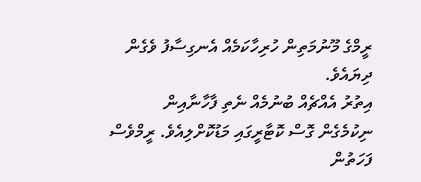ރީމްގެ މޫނުމަތިން ހުރިހާކަމެއް އެނގިސާފު ވެގެން ދިޔައެވެ.
އިތުރު އެއްޗެއް ބުނުމެއް ނެތި ފާހާނާއިން ނިކުމެގެން ގޮސް ކޮޓާރީގައި މަޑުކޮށްލިއެވެ. ރީމްވެސް ފަހަތުން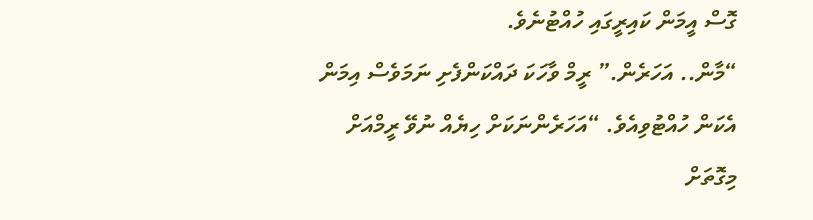ގޮސް އީމަން ކައިރީގައި ހުއްޓުނެވެ.
“މާން.. އަހަރެން.” ރީމް ވާހަކަ ދައްކަންފެށި ނަމަވެސް އިމަން އެކަން ހުއްޓުވިއެވެ. “އަހަރެންނަކަށް ހިޔެއް ނުވޭ ރީމްއަށް މިގޮތަށް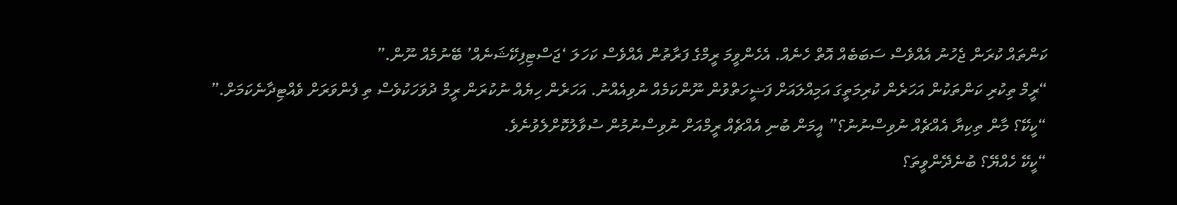ކަންތައް ކުރަން ޖެހުނު އެއްވެސް ސަބަބެއް އޮތް ހެނެއް. އެހެންވީމަ ރީމްގެ ފަރާތުން އެއްވެސް ކަހަލަ ‘ޖަސްޓިފިކޭޝަނެއް’ ބޭނުމެއް ނޫން.”
“ރީމް ތިކުރި ކަންތަކުން އަހަރެން ކުރިމަތީގަ އަމިއްލައަށް ފަޟީހަތްވުން ނޫންކަމެއް ނުވިއެއްނު. އަހަރެން ހިޔެއް ނުކުރަން ރީމް ދުވަހަކުވެސް ތި ފެންވަރަށް ވެއްޓިދާނެކަމަށް.”
“ކީކޭ؟ މާން ތިކިޔާ އެއްޗެއް ނުވިސްނުނު؟” އީމަން ބުނި އެއްޗެއް ރީމްއަށް ނުވިސްނުމުން ސުވާލުކޮށްލެވުނެވެ.
“ކީކޭ ހެއްޔޭ؟ ބުނެދޭންވީތަ؟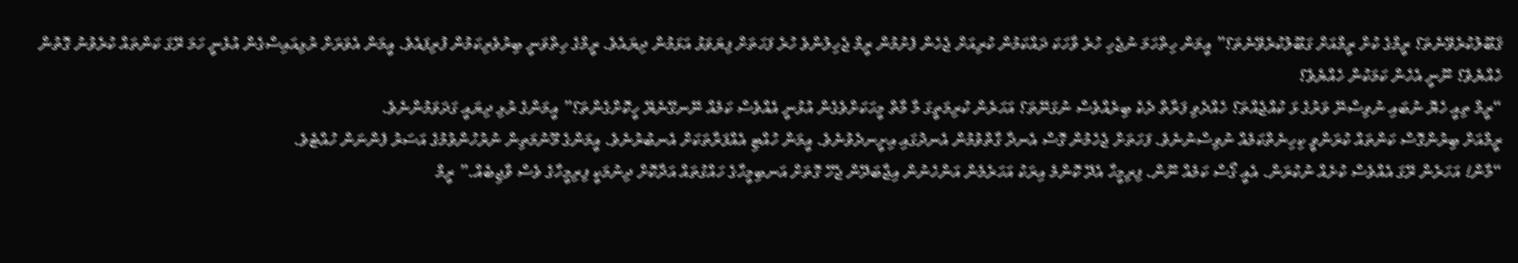ޤަބޫލުކުރެވޭނެތަ؟ ރީމްގެ ކުށް ރީމްއަށް ގަބޫލުކުރެވޭނެތަ؟” އީމަން ހިތްހަމަ ނުޖެހި ހުރެ ވާހަކަ ދައްކަމުން ކުރިއަށް ޖެހެން ފެށުމުން ރީމް ޖެހިލުންވެ ހުރެ ފަހަތަށް ފިޔަވަޅު އަޅަމުން ދިޔައެވެ. ރީމްގެ ހިތްވަނީ ބިރުވެރިކަމުން ފުރިފައެވެ. އީމަން އެވަރަށް ރުޅިއައިސްގެން އުޅެނީ ހަމަ ރޭގަ ކަންތައް ކުރެވުނު ގޮތުން ހެއްޔެވެ؟ ނޫނީ އެހެން ކަމަކުން ހެއްޔެވެ؟
“ރީމް ތިއީ ހެޔޮ ނުބައި ނުވިސްނޭ ވަރުގެ ޅަ ކުއްޖެއްތަ؟ ހެއްދެވި ފަރާތް ދެކެ ބިރެއްވެސް ނުގަނޭތަ؟ އަހަރެން ކުރިމަތީގަ މާ މާތް މީހަކަށްވެގެން އުޅުނީ އެއްވެސް ކަމެއް ނޭނގޭނެޔޭ ހީކޮށްގެންތަ؟” އީމަންގެ ރުޅި ދިޔައީ ގަދަވަމުންނެވެ.
ރީމްއަށް ބިރުންގޮސް ކަންތައް ކުރަންވީ ކިހިނެތްކަމެއް ނުވިސްނުނެވެ. ފަހަތަށް ޖެހެމުން ގޮސް އެނދާ ގާތްވުމުން އެނދުގައި އިށީނދެވުނެވެ. އީމަން ހުއްޓި އެއްފަރާތަކަށް އެނބުރުނެވެ. އީމަންގެ މޫނުމަތިން ނުރުހުންވުމުގެ އަސަރު ފެންނަން ހުއްޓެވެ.
“މާން! އަހަރެން ރޭގަ އެއްވެސް ކުށެއް ނުކުރަން. އެއީ ގޯސް ކަމެއް ނޫން. ފިރިމީހާ އެދޭ ކޮންމެ އިރަކު އަހަރެމެން އަންހެނުން އިޖާބަދޭން ޖެހޭ ގޮތަށް އަނބިމީހާގެ ހައްގުތައް އަދާކޮށް ދިނުމަކީ ފިރިމީހާގެ ވެސް ވާޖިބެއް.” ރީމް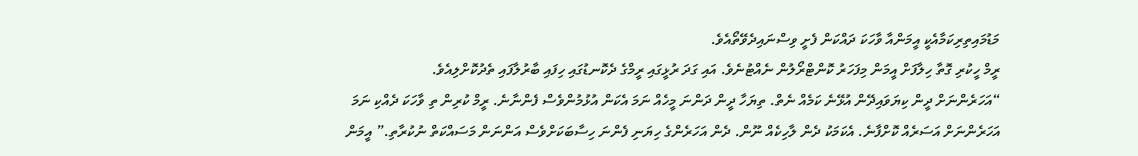މަޑުމައިތިރިކަމާއެކީ އީމަންއާ ވާހަކަ ދައްކަން ފެށީ ވިސްނައިދެވޭތޯއެވެ.
ރީމް ހީކުރި ގޮތާ ހިލާފަށް އީމަން މިފަހަރު ކޮންޓްރޯލުން ނެއްޓުނެވެ. އައި ގަދަ ރުޅީގައި ރީމްގެ ދެކޮނޑުގައި ހިފައި ބާރުލާފައި ތެދުކޮށްލިއެވެ.
“އަހަރެންނަށް ދީން ކިޔަވައިދޭން އުޅޭނެ ކަމެއް ނެތް. ތިޔަހާ ދީން ދަންނަ މީހެއް ނަމަ އެކަން އުޅުމުންވެސް ފެންނާނެ. ރީމް ކުރިން ތި ވާހަކަ ދެއްކި ނަމަ އަހަރެންނަށް އަސަރެއް ކޮށްފާނެ. އެކަމަކު ދެން ލާހިކެއް ނޫން. ދެން އަހަރެންގެ ހިޔަނި ފެންނަ ހިސާބަކަށްވެސް އަންނަން މަސައްކަތް ނުކުރާތި.” އީމަން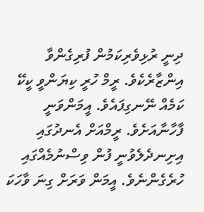ދިނީ ރުޅިވެރިކަމުން ފުރިގެންވާ އިންޒާރެކެވެ. ރީމް ހުރީ ކިޔަންވީ ކީކޭ ކަމެއް ނޭނގިފައެވެ. އީމަންވަނީ ފާހާނާއަށެވެ. ރީމްއަށް އެނދުގައި އިށިނދެލެވުނީ ފުން ވިސްނުމެއްގައި ހުރެގެންނެވެ. އީމަން ވަރަށް ގިނަ ވާހަކަ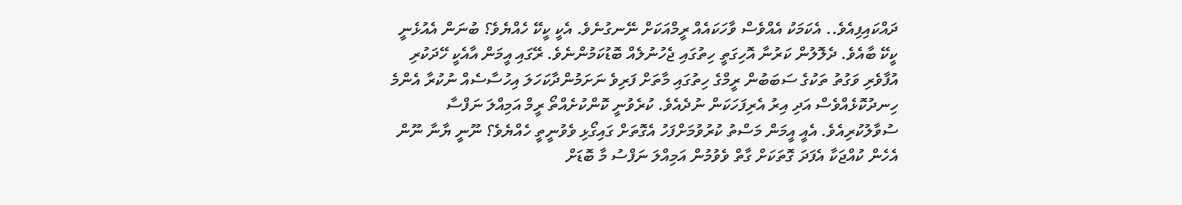ދައްކައިފިއެވެ.. އެކަމަކު އެއްވެސް ވާހަކައެއް ރީމްއަކަށް ނޭނގުނެވެ. އެކީ ކީކޭ ހެއްޔެވެ؟ ބުނަން އެއުޅެނީ ކީކޭ ބާއެވެ. ދެލޮލުން ކަރުނާ އޮހިގަތީ ހިތުގައި ޖެހުނުލެއް ބޮޑުކަމުންނެވެ. ރޭގައި އީމަން އާއެކީ ހޭދަކުރި އުފާވެރި ވަގުތު ތަކުގެ ސަބަބުން ރީމްގެ ހިތުގައި މާތަށް ފަރިވެ ނަށަމުންދާކަހަލަ އިހުސާސެއް ނުކުރާ އެންމެ ހިނދުކޮޅެއްވެސް އަދި އިރު އެރިފަހަކަން ނުދެއެވެ. ކުރެވުނީ ކޮންކުށެއްތޯ ރީމް އަމިއްލަ ނަފްސާ ސުވާލުކުރިއެވެ. އެއީ އީމަން މަސްތު ކުރުވުމަށްފަހު އެގޮތަށް ގައިގޯޅި ވެވުނީތީ ހެއްޔެވެ؟ ނޫނީ ޔާނާ ނޫން އެހެން ކުއްޖަކާ އެފަދަ ގޮތަކަށް ގާތް ވެވުމުން އަމިއްލަ ނަފްސު މާ ބޮޑަށް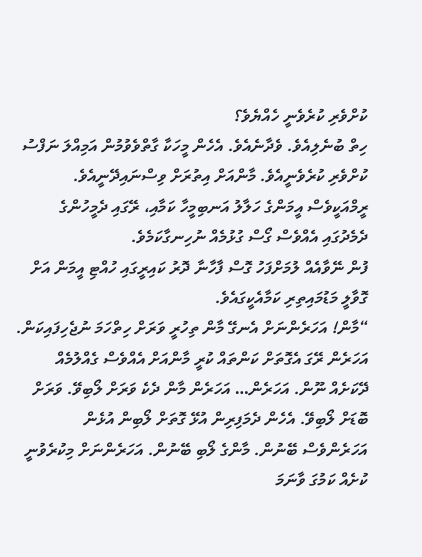ކުށްވެރި ކުރެވެނީ ހެއްޔެވެ؟
ހިތް ބުނެލިއެވެ. ވެދާނެއެވެ. އެހެން މީހަކާ ގާތްވެވުމުން އަމިއްލަ ނަފްސު ކުށްވެރި ކުރެވެނީއެވެ. މާންއަށް އިތުރަށް ވިސްނައިދޭނީއެވެ. ރީމްއަކީވެސް އީމަންގެ ހަލާލު އަނބިމީހާ ކަމާއި، ރޭގައި ދެމީހުންގެ ދެމެދުގައި އެއްވެސް ގޯސް ގުޅުމެއް ނުހިނގާކަމެވެ.
ފުން ނޭވާއެއް ލުމަށްފަހު ގޮސް ފާހާނާ ދޮރު ކައިރީގައި ހުއްޓި އީމަން އަށް ގޮވާލީ މަޑުމައިތިރި ކަމާއެކީގައެވެ.
“މާން! އަހަރެންނަށް އެނގޭ މާން ތިހުރީ ވަރަށް ހިތްހަމަ ނުޖެހިފައިކަން. އަހަރެން ރޭގަ އެގޮތަށް ކަންތައް ކުރީ މާންއަށް އެއްވެސް ގެއްލުމެއް ދޭކަށެއް ނޫން. އަހަރެން… އަހަރެން މާން ދެކެ ވަރަށް ލޯބިވޭ. ވަރަށް ބޮޑަށް ލޯބިވޭ. އެހެން ދެމަފިރިން އުޅޭ ގޮތަށް ލޯބިން އުޅެން އަހަރެންވެސް ބޭނުން. މާންގެ ލޯބި ބޭނުން. އަހަރެންނަށް މިކުރެވުނީ ކުށެއް ކަމުގަ ވާނަމަ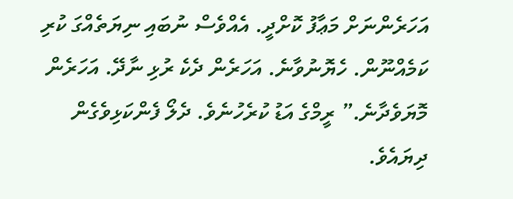އަހަރެންނަށް މަޢާފު ކޮށްދީ. އެއްވެސް ނުބައި ނިޔަތެއްގަ ކުރި ކަމެއްނޫން. ހެޔޮނުވާނެ. އަހަރެން ދެކެ ރުޅި ނާދޭ. އަހަރެން މޮޔަވެދާނެ.” ރީމްގެ އަޑު ކުރެހުނެވެ. ދެލޯ ފެންކަޅިވެގެން ދިޔައެވެ.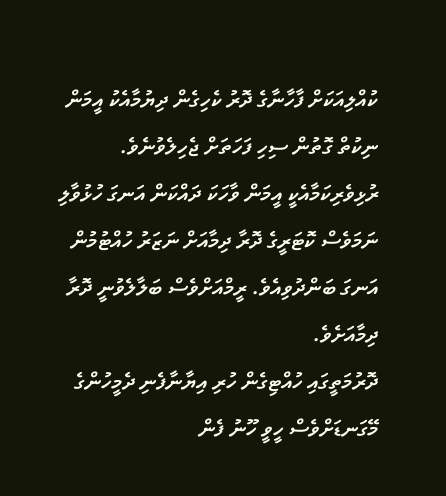ކުއްލިއަކަށް ފާހާނާގެ ދޮރު ކެހިގެން ދިޔުމާއެކު އީމަން ނިކުތް ގޮތުން ސިހި ފަހަތަށް ޖެހިލެވުނެވެ. ރުޅިވެރިކަމާއެކީ އީމަން ވާހަކަ ދައްކަން އަނގަ ހުޅުވާލި ނަމަވެސް ކޮޓަރީގެ ދޮރާ ދިމާއަށް ނަޒަރު ހުއްޓުމުން އަނގަ ބަންދުވިއެވެ. ރީމްއަށްވެސް ބަލާލެވުނީ ދޮރާ ދިމާއަށެވެ.
ދޮރުމަތީގައި ހުއްޓިގެން ހުރި އިޔާނާފެނި ދެމީހުންގެ މޭގަނޑަށްވެސް ހީވީ ހޫނު ފެން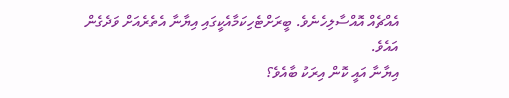އެއްޗެއް އޮއްސާލިހެނެވެ. ބީރަށްޓެހިކަމާއެކީގައި އިޔާނާ އެތެރެއަށް ވަދެގެން އައެވެ.
އިޔާނާ އައީ ކޮން އިރަކު ބާއެވެ؟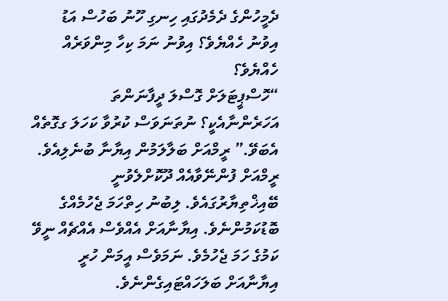ދެމީހުންގެ ދެމެދުގައި ހިނގި ހޫނު ބަހުސް އަޑު އިވުނު ހެއްޔެވެ؟ އިވުނު ނަމަ ކިހާ މިންވަރެއް ހެއްޔެވެ؟
“ހޮސްޕީޓަލަށް ގޮސްލަ ދީފާނަންތަ އަހަރެންނާއެކީ؟ ނުތަނަވަސް ކުރުވާ ކަހަލަ ގގޮތެއް އެބަވޭ.” ރީމްއަށް ބަލާލަމުން އިޔާނާ ބުނެލިއެވެ.
ރީމްއަށް ފުންނޭވާއެއް ދޫކޮށްލެވުނީ ބޭއިޚްތިޔާރުގައެވެ. ލިބުނު ހިތްހަމަ ޖެހުމެއްގެ ބޮޑުކަމުންނެވެ. އިޔާނާއަށް އެއްވެސް އެއްޗެއް ނީވޭ ކަމުގެ ހަމަ ޖެހުމެވެ. ނަމަވެސް އީމަން ހުރީ އިޔާނާއަށް ބަލަހައްޓައިގެންނެވެ.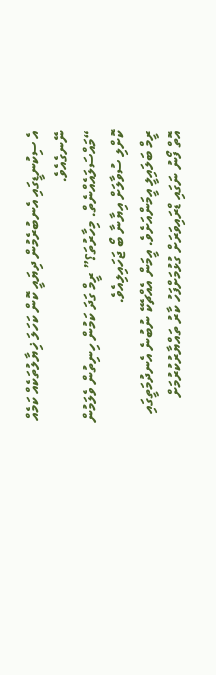އެ ސިކުނޑީގައި އެނބުރެމުން ދިޔައީ ކޮން ކަހަލަ ޚިޔާލުތަކެއް ކަމެއް ނޭނގެއެވެ.
“މައްސަލައެއްނެތް. މިހާރުތަ؟” ރީމް ގަދަ ކަމުން ހިނިތުން ވެލަމުން ކޮށްލި ސުވާލަށް އިޔާނާ ބޯ ޖަހައިލިއެވެ.
ރީމް ބަލައިލީ އީމަންއަށެވެ. އީމަން އެއްޗެކޭ ނުބުނެ އެނދުމަތީގައި އޮތް ފޯނު ނަގައި ޑްރައިވަރަށް ގުޅުމަށްފަހު ކާރު ތައްޔާރުކުރުމަށް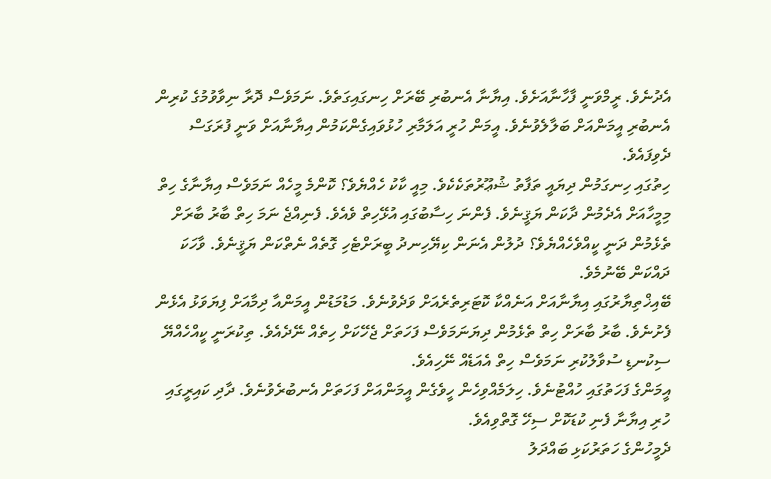އެދުނެވެ. ރީމްވަނީ ފާހާނާއަށެވެ. އިޔާނާ އެނބުރި ބޭރަށް ހިނގައިގަތެވެ. ނަމަވެސް ދޮރާ ނިވާވުމުގެ ކުރިން އެނބުރި އީމަންއަށް ބަލާލެވުނެވެ. އީމަން ހުރީ އަލަމާރި ހުޅުވައިގެންކަމުން އިޔާނާއަށް ވަނީ ފުރަގަސް ދެވިފައެވެ.
ހިތުގައި ހިނގަމުން ދިޔައީ ތަފާތު ޝުޢޫރުތަކެކެވެ. މިއީ ކާކު ހެއްޔެވެ؟ ކޮންމެ މީހެއް ނަމަވެސް އިޔާނާގެ ހިތް މިމީހާއަށް އެދެމުން ދާކަން ޔަޤީނެވެ. ފެންނަ ހިސާބުގައި އުޅޭހިތް ވެއެވެ. ފެނިއްޖެ ނަމަ ހިތް ބާރު ބާރަށް ތެޅެމުން ދަނީ ކީއްވެހެއްޔެވެ؟ ދުލުން އެނަން ކިޔޭހިނދު ބީރަށްޓެހި ގޮތެއް ނެތްކަން ޔަޤީނެވެ. ވާހަކަ ދައްކަން ބޭނުމެވެ.
ބޭއިޚްތިޔާރުގައި އިޔާނާއަށް އަނެއްކާ ކޮޓަރިތެރެއަށް ވަދެވުނެވެ. މަޑުމަޑުން އީމަންއާ ދިމާއަށް ފިޔަވަޅު އެޅެން ފެށުނެވެ. ބާރު ބާރަށް ހިތް ތެޅެމުން ދިޔަނަމަވެސް ފަހަތަށް ޖެހޭކަށް ހިތެއް ނޭދެއެވެ. ތިކުރަނީ ކީއްހެއްޔޭ ސިކުނޑި ސުވާލުކުރި ނަމަވެސް ހިތް އެއަޑެއް ނޭހިއެވެ.
އީމަންގެ ފަހަތުގައި ހުއްޓުނެވެ. ހިލަމެއްވިހެން ހީވެގެން އީމަންއަށް ފަހަތަށް އެނބުރެވުނެވެ. ދާދި ކައިރީގައި ހުރި އިޔާނާ ފެނި ކުޑަކޮށް ސިހޭ ގޮތްވިއެވެ.
ދެމީހުންގެ ހަތަރުކަޅި ބައްދަލު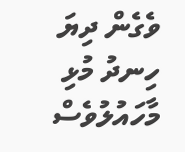ވެގެން ދިޔަ ހިނދު މުޅި މާހައުލުވެސް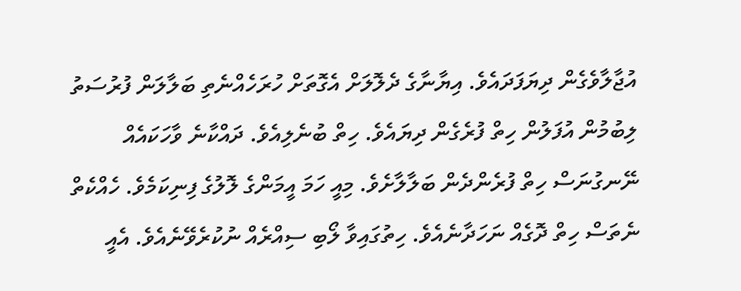އުޖާލާވެގެން ދިޔަފަދައެވެ. އިޔާނާގެ ދެލޮލަށް އެގޮތަށް ހުރަހެއްނެތި ބަލާލަން ފުރުސަތު ލިބުމުން އުފަލުން ހިތް ފުރެގެން ދިޔައެވެ. ހިތް ބުނެލިއެވެ. ދައްކާނެ ވާހަކައެއް ނޭނގުނަސް ހިތް ފުރެންދެން ބަލާލާށެވެ. މިއީ ހަމަ އީމަންގެ ލޮލުގެ ފިނިކަމެވެ. ހެއްކެތް ނެތަސް ހިތް ދޮގެއް ނަހަދާނެއެވެ. ހިތުގައިވާ ލޯބި ސިއްރެއް ނުކުރެވޭނެއެވެ. އެއީ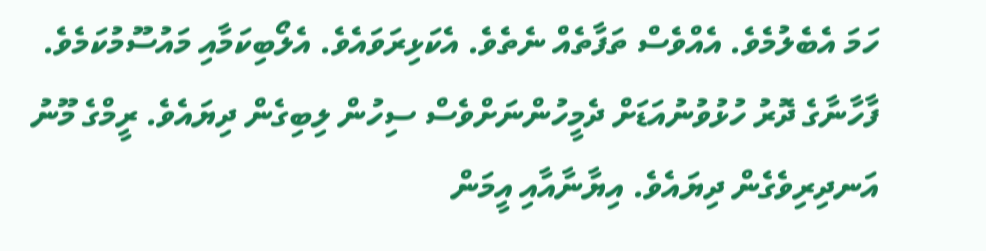ހަމަ އެބެލުމެވެ. އެއްވެސް ތަފާތެއް ނެތެވެ. އެކަޅިރަވައެވެ. އެލޯބިކަމާއި މައުސޫމުކަމެވެ.
ފާހާނާގެ ދޮރު ހުޅުވުނުއަޑަށް ދެމީހުންނަށްވެސް ސިހުން ލިބިގެން ދިޔައެވެ. ރީމްގެ މޫނު އަނދިރިވެގެން ދިޔައެވެ. އިޔާނާއާއި އީމަން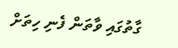ގާތުގައި ވާތަން ފެނި ހިތަށް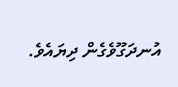އުނދަގޫވެގެން ދިޔައެވެ.